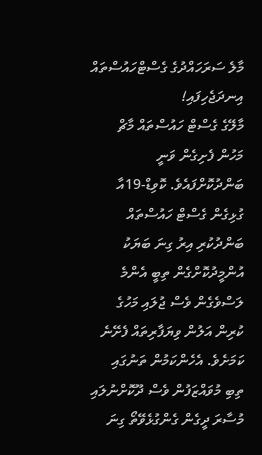މާލެ ސަރަހައްދުގެ ގެސްޓްހައުސްތައް އިނދަޖެހިފައި!
މާލޭގެ ގެސްޓް ހައުސްތައް މާޗް މަހުން ފެށިގެން ވަނީ ބަންދުކޮށްފައެވެ. ކޮވިޑް-19އާ ގުޅިގެން ގެސްޓް ހައުސްތައް ބަންދުކުރި އިރު ގިނަ ބަޔަކު އުންމީދުކޮށްގެން ތިބީ އެންމެ ލަސްވެގެން ވެސް ޖުލައި މަހުގެ ކުރިން އަލުން ވިޔަފާރިތައް ފެށޭނެ ކަމަށެވެ. އެހެންކަމުން ތަނުގައި ތިބި މުވައްޒަފުން ވެސް ދޫކޮށްނުލައި މުސާރަ ދީގެން ގެންގުޅެވޭތޯ ގިނަ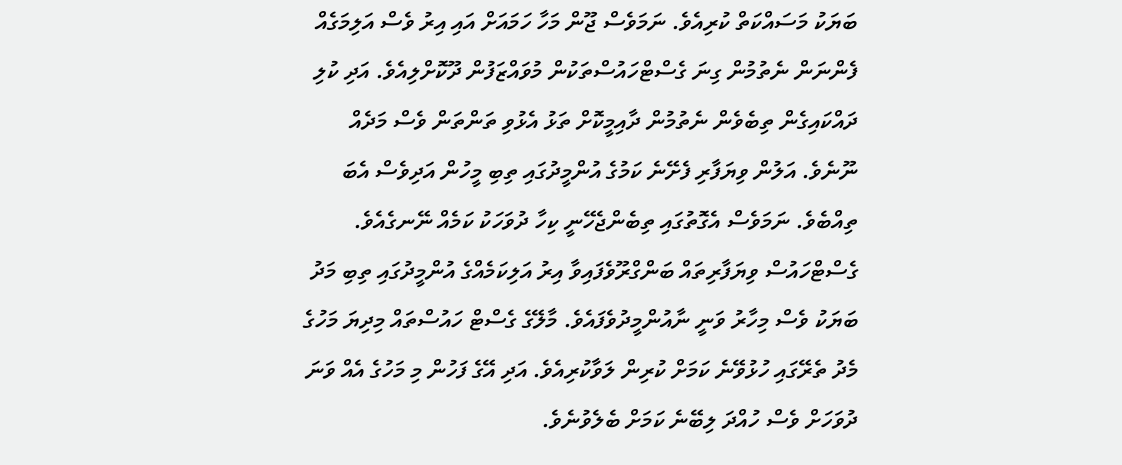ބަޔަކު މަސައްކަތް ކުރިއެވެ. ނަމަވެސް ޖޫން މަހާ ހަމައަށް އައި އިރު ވެސް އަލިމަގެއް ފެންނަން ނެތުމުން ގިނަ ގެސްޓްހައުސްތަކުން މުވައްޒަފުން ދޫކޮށްލިއެވެ. އަދި ކުލި ދައްކައިގެން ތިބެވެން ނެތުމުން ދާއިމީކޮށް ތަޅު އެޅުވި ތަންތަން ވެސް މަދެއް ނޫނެވެ. އަލުން ވިޔަފާރި ފެށޭނެ ކަމުގެ އުންމީދުގައި ތިބި މީހުން އަދިވެސް އެބަ ތިއްބެވެ. ނަމަވެސް އެގޮތުގައި ތިބެންޖެހޭނީ ކިހާ ދުވަހަކު ކަމެއް ނޭނގެއެވެ.
ގެސްޓްހައުސް ވިޔަފާރިތައް ބަންގްރޫވެފައިވާ އިރު އަލިކަމެއްގެ އުންމީދުގައި ތިބި މަދު ބަޔަކު ވެސް މިހާރު ވަނީ ނާއުންމީދުވެފައެވެ. މާލޭގެ ގެސްޓް ހައުސްތައް މިދިޔަ މަހުގެ މެދު ތެރޭގައި ހުޅުވޭނެ ކަމަށް ކުރިން ލަވާކުރިއެވެ. އަދި އޭގެ ފަހުން މި މަހުގެ އެއް ވަނަ ދުވަހަށް ވެސް ހުއްދަ ލިބޭނެ ކަމަށް ބެލެވުނެވެ.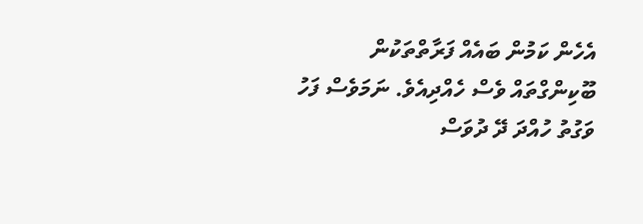އެހެން ކަމުން ބައެއް ފަރާތްތަކުން ބޫކިންގްތައް ވެސް ހެއްދިއެވެ. ނަމަވެސް ފަހު ވަގުތު ހުއްދަ ދޭ ދުވަސް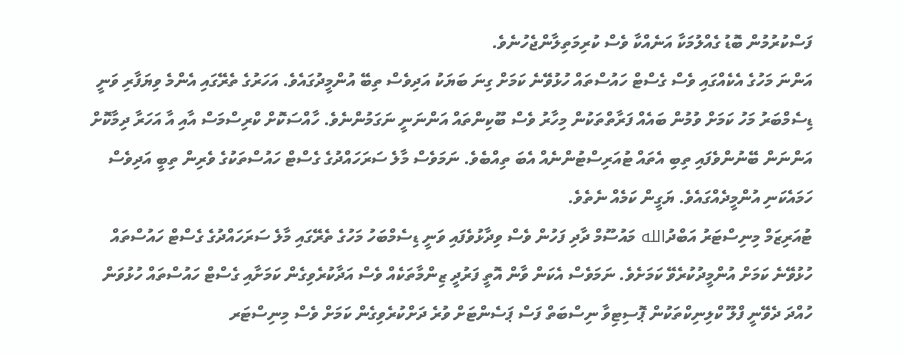ފަސްކުރުމުން ބޮޑު ގެއްލުމަކާ އަނެއްކާ ވެސް ކުރިމަތިލާންޖެހުނެވެ.
އަންނަ މަހުގެ އެކެއްގައި ވެސް ގެސްޓް ހައުސްތައް ހުޅުވޭނެ ކަމަށް ގިނަ ބަޔަކު އަދިވެސް ތިބޭ އުންމީދުގައެވެ. އަހަރުގެ ތެރޭގައި އެންމެ ވިޔަފާރި ވަނީ ޑިސެމްބަރު މަހު ކަމަށް ވުމުން ބައެއް ފަރާތްތަކުން މިހާރު ވެސް ބޫކިންތައް އަންނަނީ ނަގަމުންނެވެ. ހާއްސަކޮށް ކްރިސްމަސް އާއި އާ އަހަރާ ދިމާކޮށް އަންނަން ބޭނުންވެފައި ތިބި އެތައް ޓުއަރިސްޓުންނެއް އެބަ ތިއްބެވެ. ނަމަވެސް މާލެ ސަރަހައްދުގެ ގެސްޓް ހައުސްތަކުގެ ވެރިން ތިބީ އަދިވެސް ހަމައެކަނި އުންމީދެއްގައެވެ. ޔަގީން ކަމެއް ނެތެވެ.
ޓުއަރިޒަމް މިނިސްޓަރު އަބްދުالله މައުސޫމް ދާދި ފަހުން ވެސް ވިދާޅުވެފައި ވަނީ ޑިސެމްބަހު މަހުގެ ތެރޭގައި މާލެ ސަރަހައްދުގެ ގެސްޓް ހައުސްތައް ހުޅުވޭނެ ކަމަށް އުންމީދުކުރެވޭ ކަމަށެވެ. ނަމަވެސް އެކަން ވާން އޮތީ ފަރުދީ ޒިންމާތަކެއް ވެސް އަދާކުރެވިގެން ކަމަށާއި ގެސްޓް ހައުސްތައް ހުޅުވަން ހުއްދަ ދެވޭނީ ފްލޫ ކްލިނިކްތަކުން ޕޮސިޓިވާ ނިސްބަތް ފަސް ޕަސެންޓަށް ވުރެ ދަށްކުރެވިގެން ކަމަށް ވެސް މިނިސްޓަރ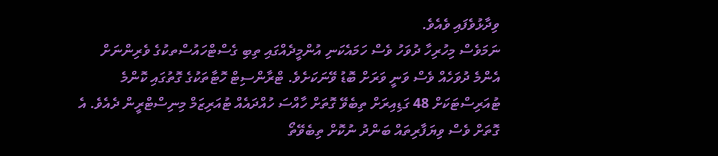ވިދާޅުވެފައި ވެއެވެ.
ނަމަވެސް މިހުރިހާ ދުވަހު ވެސް ހަމައެކަނި އުންމީދެއްގައި ތިބި ގެސްޓްހައުސްތކުގެ ވެރިންނަށް އެންމެ ދުވަހެއް ވެސް ވަނީ ވަރަށް ބޮޑު ވޭނަކަށެވެ. ޓްރާންސިޓް ހޮޓާތަކުގެ ގޮތުގައި ކޮންމެ ޓުއަރިސްޓަކަށް 48 ގަޑިއިރަށް ތިބެވޭ ގޮތަށް ހާއްސަ ހުއްދައެއް ޓުއަރިޒަމް މިނިސްޓްރީން ދެއެވެ. އެ ގޮތަށް ވެސް ވިޔަފާރިތައް ބަންދު ނުކޮށް ތިބެވޭތޯ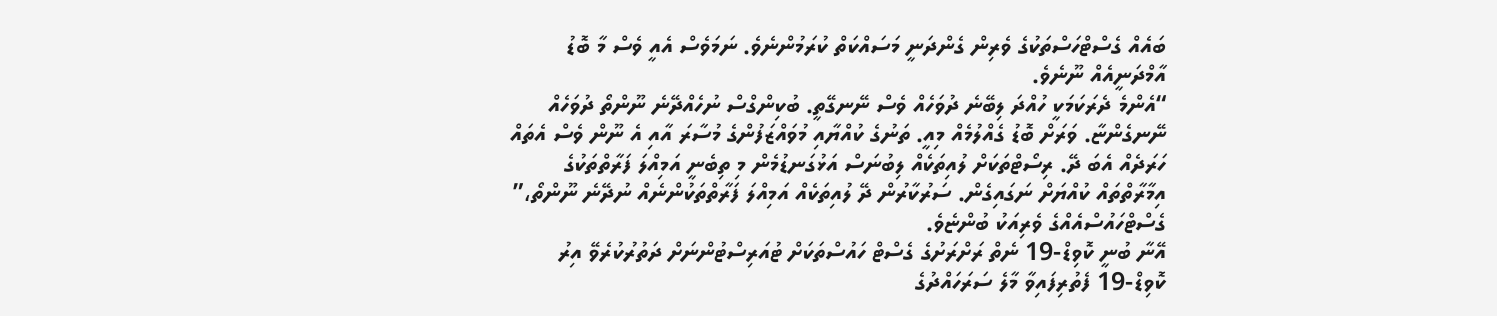ބައެއް ގެސްޓްހަސްތަކުގެ ވެރިން ގެންދަނީ މަސައްކަތް ކުރަމުންނެވެ. ނަމަވެސް އެއީ ވެސް މާ ބޮޑު އާމްދަނީއެއް ނޫނެވެ.
“އެންމެ ދެރަކަމަކީ ހުއްދަ ލިބޭނެ ދުވަހެއް ވެސް ނޭނގޭތީ. ބުކިންގްސް ނުހެއްދޭނެ ނޫންތޯ ދުވަހެއް ނޭނގެންޏާ. ވަރަށް ބޮޑު ގެއްލުމެއް މިއީ. ތަނުގެ ކުއްޔާއި މުވައްޒަފުންގެ މުސާރަ އާއި އެ ނޫން ވެސް އެތައް ހަރަދެއް އެބަ ދޭ. ރިސޯޓްތަކަށް ލުއިތަކެއް ލިބުނަސް އަޅުގަނޑުމެން މި ތިބެނީ އަމިއްލަ ފަރާތްތަކުގެ އިމާރާތްތައް ކުއްޔަށް ނަގައިގެން. ސަރުކާރުން ދޭ ލުއިތަކެއް އަމިއްލަ ފަރާތްތަކުންނެއް ނުދޭނެ ނޫންތޯ،” ގެސްޓްހައުސްއެއްގެ ވެރިއަކު ބުންޏެވެ.
އޭނާ ބުނީ ކޮވިޑް-19 ނެތް ރަށްރަށުގެ ގެސްޓް ހައުސްތަކަށް ޓުއަރިސްޓުންނަށް ދަތުރުކުރެވޭ އިރު ކޮވިޑް-19 ފެތުރިފައިވާ މާލެ ސަރަހައްދުގެ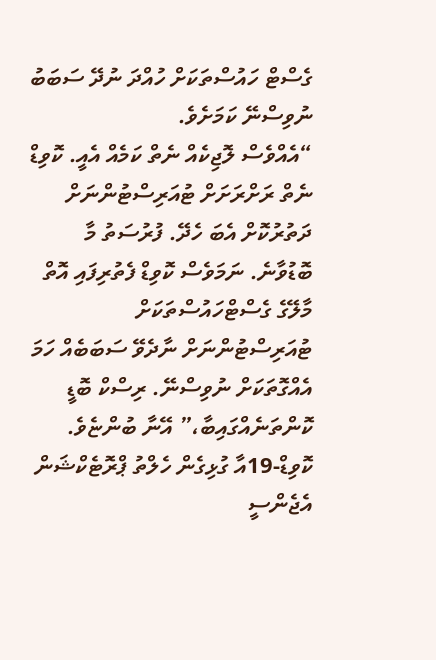ގެސްޓް ހައުސްތަކަށް ހުއްދަ ނުދޭ ސަބަބު ނުވިސްނޭ ކަމަށެވެ.
“އެއްވެސް ލޮޖިކެއް ނެތް ކަމެއް އެއީ. ކޮވިޑް ނެތް ރަށްރަށަށް ޓުއަރިސްޓުންނަށް ދަތުރުކޮށް އެބަ ހެދޭ. ފުރުސަތު މާ ބޮޑުވާނެ. ނަމަވެސް ކޮވިޑް ފެތުރިފައި އޮތް މާލޭގެ ގެސްޓްހައުސްތަކަށް ޓުއަރިސްޓުންނަށް ނާދެވޭ ސަބަބެއް ހަމަ އެއްގޮތަކަށް ނުވިސްނޭ. ރިސްކް ބޮޑީ ކޮންތަނެއްގައިބާ،” އޭނާ ބުންޏެވެ.
ކޮވިޑް-19އާ ގުޅިގެން ހެލްތު ޕްރޮޓެކްޝަން އެޖެންސީ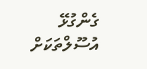ގެންގުޅޭ އުސޫލްތަކަށް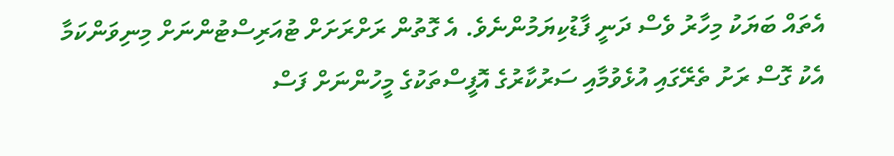އެތައް ބަޔަކު މިހާރު ވެސް ދަނީ ފާޑުކިޔަމުންނެވެ. އެ ގޮތުން ރަށްރަށަށް ޓުއަރިސްޓުންނަށް މިނިވަންކަމާ އެކު ގޮސް ރަށު ތެރޭގައި އުޅެވުމާއި ސަރުކާރުގެ އޮފީސްތަކުގެ މީހުންނަށް ފަސް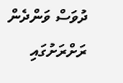ދުވަސް ވަންދެން ރަށްރަށުގައި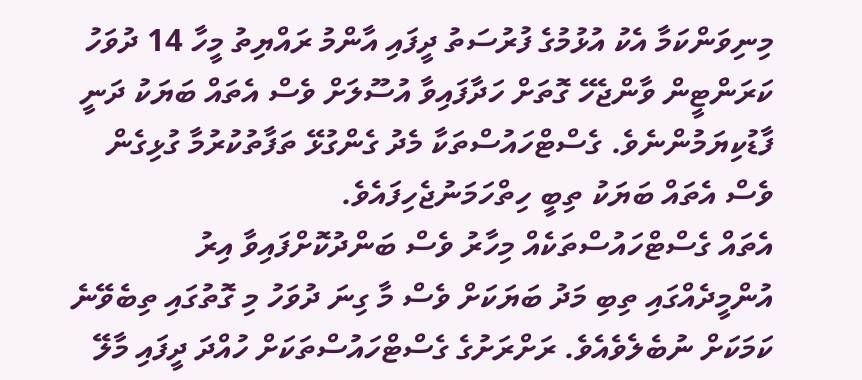މިނިވަންކަމާ އެކު އުޅުމުގެ ފުރުސަތު ދީފައި އާންމު ރައްޔިތު މީހާ 14 ދުވަހު ކަރަންޓީން ވާންޖެހޭ ގޮތަށް ހަދާފައިވާ އުސޫލަށް ވެސް އެތައް ބަޔަކު ދަނީ ފާޑުކިޔަމުންނެވެ. ގެސްޓްހައުސްތަކާ މެދު ގެންގުޅޭ ތަފާތުކުރުމާ ގުޅިގެން ވެސް އެތައް ބަޔަކު ތިބީ ހިތްހަމަނުޖެހިފައެވެ.
އެތައް ގެސްޓްހައުސްތަކެއް މިހާރު ވެސް ބަންދުކޮށްފައިވާ އިރު އުންމީދެއްގައި ތިބި މަދު ބަޔަކަށް ވެސް މާ ގިނަ ދުވަހު މި ގޮތުގައި ތިބެވޭނެ ކަމަކަށް ނުބެލެވެއެވެ. ރަށްރަށުގެ ގެސްޓްހައުސްތަކަށް ހުއްދަ ދީފައި މާލޭ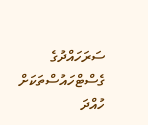ސަރަހައްދުގެ ގެސްޓްހައުސްތަކަށް ހުއްދަ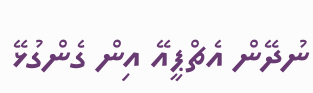ނުދޭން އެޗްޕީއޭ އިން ގެންގުޅޭ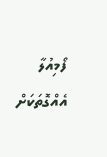ފޯމިއުލާ އެއްގޮތަކަށް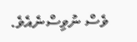ވެސް ނުވިސްނެއެވެ.